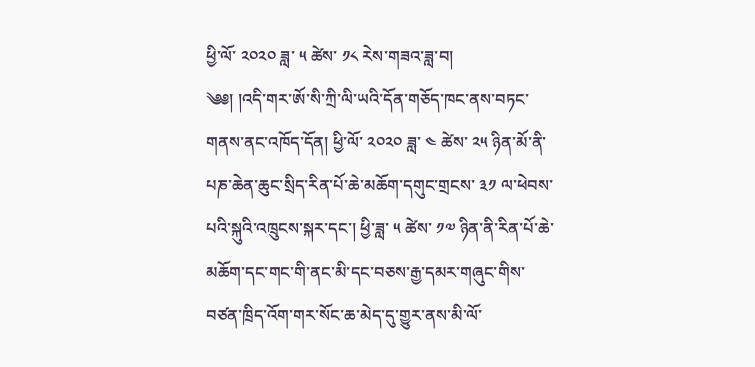ཕྱི་ལོ་ ༢༠༢༠ ཟླ་ ༥ ཚེས་ ༡༨ རེས་གཟའ་ཟླ་བ།
༄༅། །འདི་གར་ཨོ་སི་ཀྲི་ལི་ཡའི་དོན་གཅོད་ཁང་ནས་བཏང་གནས་ནང་འཁོད་དོན། ཕྱི་ལོ་ ༢༠༢༠ ཟླ་ ༤ ཚེས་ ༢༥ ཉིན་མོ་ནི་པཎ་ཆེན་ཆུང་སྲིད་རིན་པོ་ཆེ་མཆོག་དགུང་གྲངས་ ༣༡ ལ་ཕེབས་པའི་སྐུའི་འཁྲུངས་སྐར་དང་། ཕྱི་ཟླ་ ༥ ཚེས་ ༡༧ ཉིན་ནི་རིན་པོ་ཆེ་མཆོག་དང་གང་གི་ནང་མི་དང་བཅས་རྒྱ་དམར་གཞུང་གིས་བཙན་ཁྲིད་འོག་གར་སོང་ཆ་མེད་དུ་གྱུར་ནས་མི་ལོ་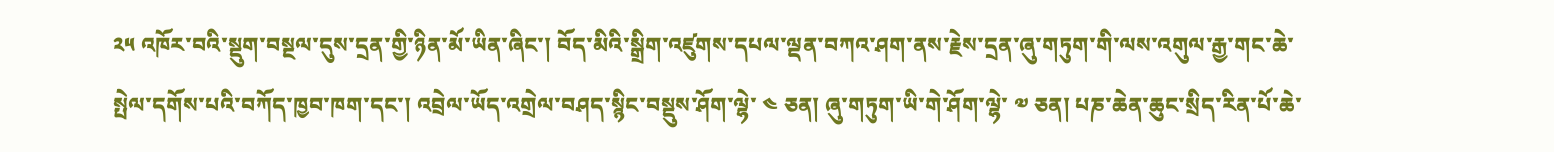༢༥ འཁོར་བའི་སྡུག་བསྔལ་དུས་དྲན་གྱི་ཉིན་མོ་ཡིན་ཞིང་། བོད་མིའི་སྒྲིག་འཛུགས་དཔལ་ལྡན་བཀའ་ཤག་ནས་རྗེས་དྲན་ཞུ་གཏུག་གི་ལས་འགུལ་རྒྱ་གང་ཆེ་སྤེལ་དགོས་པའི་བཀོད་ཁྱབ་ཁག་དང་། འབྲེལ་ཡོད་འགྲེལ་བཤད་སྙིང་བསྡུས་ཤོག་ལྷེ་ ༤ ཅན། ཞུ་གཏུག་ཡི་གེ་ཤོག་ལྷེ་ ༧ ཅན། པཎ་ཆེན་ཆུང་སྲིད་རིན་པོ་ཆེ་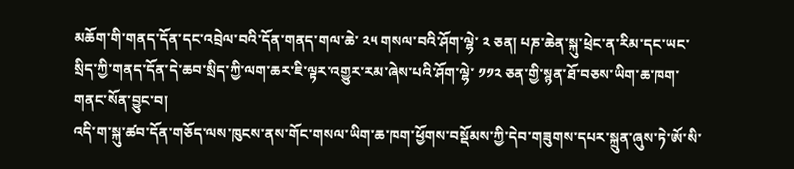མཆོག་གི་གནད་དོན་དང་འབྲེལ་བའི་དོན་གནད་གལ་ཆེ་ ༢༥ གསལ་བའི་ཤོག་ལྷེ་ ༢ ཅན། པཎ་ཆེན་སྐུ་ཕྲེང་ན་རིམ་དང་ཡང་སྲིད་ཀྱི་གནད་དོན་དེ་ཆབ་སྲིད་ཀྱི་ལག་ཆར་ཇི་ལྟར་འགྱུར་རམ་ཞེས་པའི་ཤོག་ལྷེ་ ༡༡༢ ཅན་གྱི་སྙན་ཐོ་བཅས་ཡིག་ཆ་ཁག་གནང་སོན་བྱུང་བ།
འདི་ག་སྐུ་ཚབ་དོན་གཅོད་ལས་ཁུངས་ནས་གོང་གསལ་ཡིག་ཆ་ཁག་ཕྱོགས་བསྡོམས་ཀྱི་དེབ་གཟུགས་དཔར་སྐྲུན་ཞུས་ཏེ་ཨོ་སི་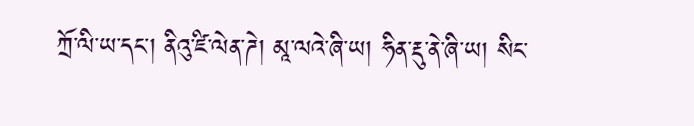ཀྲོ་ལི་ཡ་དང་། ནིའུ་ཛི་ལེན་ཌེ། མཱ་ལའེ་ཞི་ཡ། ཧིན་རྡུ་ནེ་ཞི་ཡ། སིང་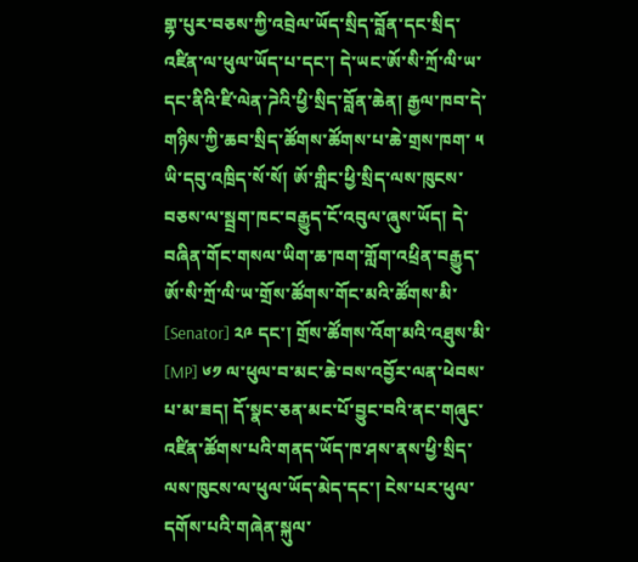གྷ་པུར་བཅས་ཀྱི་འབྲེལ་ཡོད་སྲིད་བློན་དང་སྲིད་འཛིན་ལ་ཕུལ་ཡོད་པ་དང་། དེ་ཡང་ཨོ་སི་ཀྲོ་ལི་ཡ་དང་ནིའི་ཛི་ལེན་ཌེའི་ཕྱི་སྲིད་བློན་ཆེན། རྒྱལ་ཁབ་དེ་གཉིས་ཀྱི་ཆབ་སྲིད་ཚོགས་ཚོགས་པ་ཆེ་གྲས་ཁག་ ༥ ཡི་དབུ་འཁྲིད་སོ་སོ། ཨོ་གླིང་ཕྱི་སྲིད་ལས་ཁུངས་བཅས་ལ་སྦྲག་ཁང་བརྒྱུད་ངོ་འབུལ་ཞུས་ཡོད། དེ་བཞིན་གོང་གསལ་ཡིག་ཆ་ཁག་གློག་འཕྲིན་བརྒྱུད་ཨོ་སི་ཀྲོ་ལི་ཡ་གྲོས་ཚོགས་གོང་མའི་ཚོགས་མི་ [Senator] ༢༩ དང་། གྲོས་ཚོགས་འོག་མའི་འཐུས་མི་ [MP] ༦༡ ལ་ཕུལ་བ་མང་ཆེ་བས་འབྱོར་ལན་ཕེབས་པ་མ་ཟད། དོ་སྣང་ཅན་མང་པོ་བྱུང་བའི་ནང་གཞུང་འཛིན་ཚོགས་པའི་གནད་ཡོད་ཁ་ཤས་ནས་ཕྱི་སྲིད་ལས་ཁུངས་ལ་ཕུལ་ཡོད་མེད་དང་། ངེས་པར་ཕུལ་དགོས་པའི་གཞེན་སྐུལ་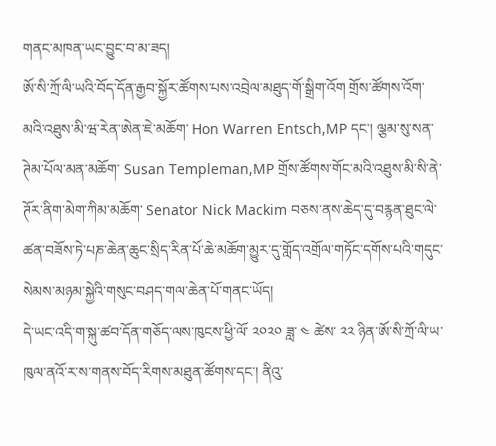གནང་མཁན་ཡང་བྱུང་བ་མ་ཟད།
ཨོ་སི་ཀྲོ་ལི་ཡའི་བོད་དོན་རྒྱབ་སྐྱོར་ཚོགས་པས་འབྲེལ་མཐུད་གོ་སྒྲིག་འོག གྲོས་ཚོགས་འོག་མའི་འཐུས་མི་ཝ་རེན་ཨེན་ཇེ་མཆོག་ Hon Warren Entsch,MP དང་། ལྕམ་སུ་སན་ཊེམ་པོལ་མན་མཆོག་ Susan Templeman,MP གྲོས་ཚོགས་གོང་མའི་འཐུས་མི་སི་ནེ་ཊོར་ནིག་མེག་ཀིམ་མཆོག་ Senator Nick Mackim བཅས་ནས་ཆེད་དུ་བརྙན་ཐུང་ལེ་ཚན་བཟོས་ཏེ་པཎ་ཆེན་ཆུང་སྲིད་རིན་པོ་ཆེ་མཆོག་མྱུར་དུ་གློད་འགྲོལ་གཏོང་དགོས་པའི་གདུང་སེམས་མཉམ་སྐྱེའི་གསུང་བཤད་གལ་ཆེན་པོ་གནང་ཡོད།
དེ་ཡང་འདི་ག་སྐུ་ཚབ་དོན་གཅོད་ལས་ཁུངས་ཕྱི་ལོ་ ༢༠༢༠ ཟླ་ ༤ ཚེས་ ༢༢ ཉིན་ཨོ་སི་ཀྲོ་ལི་ཡ་ཁུལ་ནའོ་ར་ས་གནས་བོད་རིགས་མཐུན་ཚོགས་དང་། ནིའུ་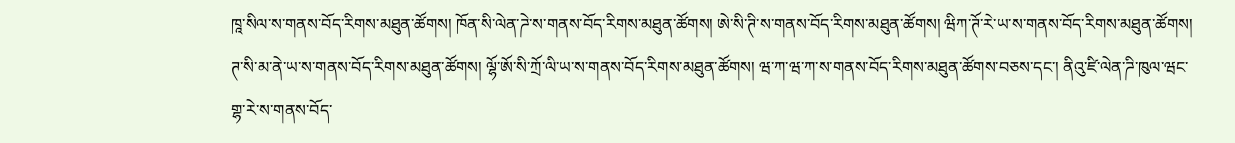ཁཱ་སིལ་ས་གནས་བོད་རིགས་མཐུན་ཚོགས། ཁོན་སི་ལེན་ཌེ་ས་གནས་བོད་རིགས་མཐུན་ཚོགས། ཨེ་སི་ཊི་ས་གནས་བོད་རིགས་མཐུན་ཚོགས། ཝིཀ་ཊོ་རེ་ཡ་ས་གནས་བོད་རིགས་མཐུན་ཚོགས། ཊ་སི་མ་ནེ་ཡ་ས་གནས་བོད་རིགས་མཐུན་ཚོགས། ལྷོ་ཨོ་སི་ཀྲོ་ལི་ཡ་ས་གནས་བོད་རིགས་མཐུན་ཚོགས། ཝ་ཀ་ཝ་ཀ་ས་གནས་བོད་རིགས་མཐུན་ཚོགས་བཅས་དང་། ནིའུ་ཛི་ལེན་ཌི་ཁུལ་ཝང་གྷ་རེ་ས་གནས་བོད་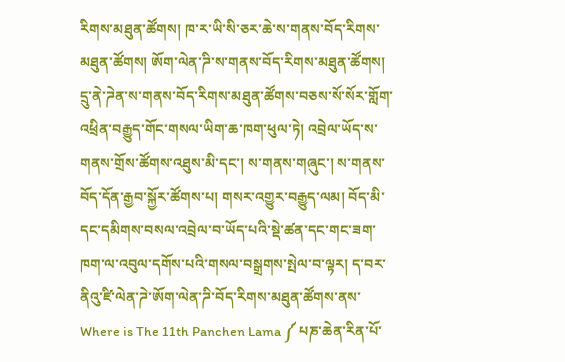རིགས་མཐུན་ཚོགས། ཁ་ར་ཡི་སི་ཅར་ཆེ་ས་གནས་བོད་རིགས་མཐུན་ཚོགས། ཨོག་ལེན་ཌི་ས་གནས་བོད་རིགས་མཐུན་ཚོགས། དྲུ་ནེ་ཌེན་ས་གནས་བོད་རིགས་མཐུན་ཚོགས་བཅས་སོ་སོར་གློག་འཕྲིན་བརྒྱུད་གོང་གསལ་ཡིག་ཆ་ཁག་ཕུལ་ཏེ། འབྲེལ་ཡོད་ས་གནས་གྲོས་ཚོགས་འཐུས་མི་དང་། ས་གནས་གཞུང་། ས་གནས་བོད་དོན་རྒྱབ་སྐྱོར་ཚོགས་པ། གསར་འགྱུར་བརྒྱུད་ལམ། བོད་མི་དང་དམིགས་བསལ་འབྲེལ་བ་ཡོད་པའི་སྡེ་ཚན་དང་གང་ཟག་ཁག་ལ་འབུལ་དགོས་པའི་གསལ་བསྒྲགས་སྤེལ་བ་ལྟར། ད་བར་ནིའུ་ཛི་ལེན་ཌེ་ཨོག་ལེན་ཌི་བོད་རིགས་མཐུན་ཚོགས་ནས་ Where is The 11th Panchen Lama ༼ པཎ་ཆེན་རིན་པོ་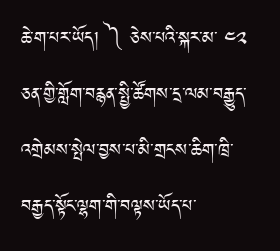ཆེ་ག་པར་ཡོད། ༽ ཅེས་པའི་སྐར་མ་ ༤༢ ཅན་གྱི་གློག་བརྙན་སྤྱི་ཚོགས་དྲ་ལམ་བརྒྱུད་འགྲེམས་སྤེལ་བྱས་པ་མི་གྲངས་ཆིག་ཁྲི་བརྒྱད་སྟོང་ལྷག་གི་བལྟས་ཡོད་པ་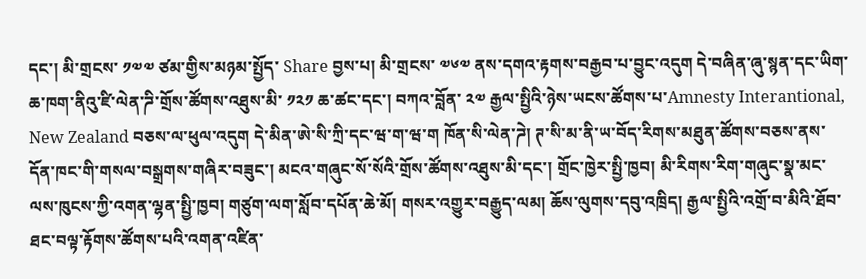དང་། མི་གྲངས་ ༡༧༧ ཙམ་གྱིས་མཉམ་སྤྱོད་ Share བྱས་པ། མི་གྲངས་ ༧༦༧ ནས་དགའ་རྟགས་བརྒྱབ་པ་བྱུང་འདུག དེ་བཞིན་ཞུ་སྙན་དང་ཡིག་ཆ་ཁག་ནིའུ་ཛི་ལེན་ཌི་གྲོས་ཚོགས་འཐུས་མི་ ༡༢༡ ཆ་ཚང་དང་། བཀའ་བློན་ ༢༧ རྒྱལ་སྤྱིའི་ཉེས་ཡངས་ཚོགས་པ་Amnesty Interantional, New Zealand བཅས་ལ་ཕུལ་འདུག དེ་མིན་ཨེ་སི་ཀྲི་དང་ཝ་ག་ཝ་ག ཁོན་སི་ལེན་ཌེ། ཊ་སི་མ་ནི་ཡ་བོད་རིགས་མཐུན་ཚོགས་བཅས་ནས་དོན་ཁང་གི་གསལ་བསྒྲགས་གཞིར་བཟུང་། མངའ་གཞུང་སོ་སོའི་གྲོས་ཚོགས་འཐུས་མི་དང་། གྲོང་ཁྱེར་སྤྱི་ཁྱབ། མི་རིགས་རིག་གཞུང་སྣ་མང་ལས་ཁུངས་ཀྱི་འགན་ལྷན་སྤྱི་ཁྱབ། གཙུག་ལག་སློབ་དཔོན་ཆེ་མོ། གསར་འགྱུར་བརྒྱུད་ལམ། ཆོས་ལུགས་དབུ་འཁྲིད། རྒྱལ་སྤྱིའི་འགྲོ་བ་མིའི་ཐོབ་ཐང་བལྟ་རྟོགས་ཚོགས་པའི་འགན་འཛིན་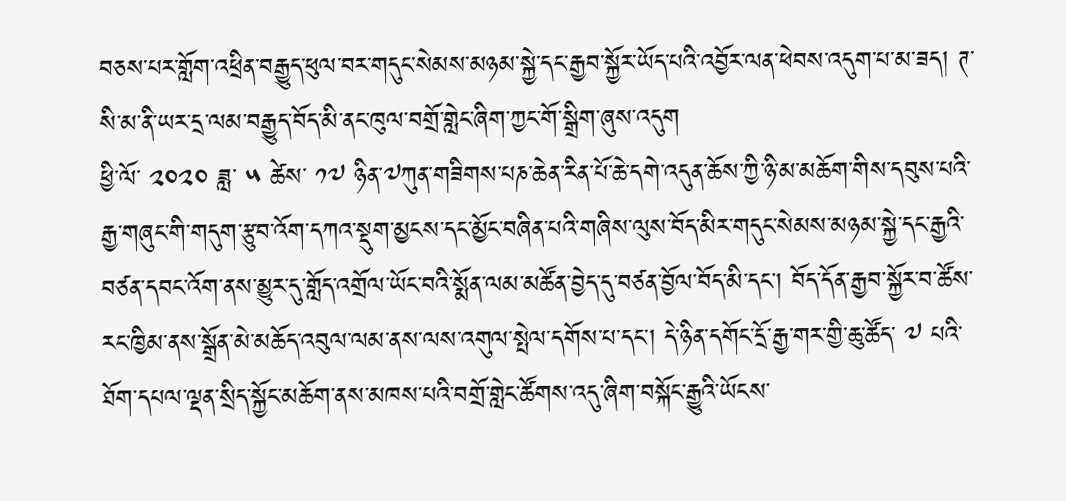བཅས་པར་གློག་འཕྲིན་བརྒྱུད་ཕུལ་བར་གདུང་སེམས་མཉམ་སྐྱེ་དང་རྒྱབ་སྐྱོར་ཡོད་པའི་འབྱོར་ལན་ཕེབས་འདུག་པ་མ་ཟད། ཊ་སི་མ་ནི་ཡར་དྲ་ལམ་བརྒྱུད་བོད་མི་ནང་ཁུལ་བགྲོ་གླེང་ཞིག་ཀྱང་གོ་སྒྲིག་ཞུས་འདུག
ཕྱི་ལོ་ ༢༠༢༠ ཟླ་ ༥ ཚེས་ ༡༧ ཉིན་༧ཀུན་གཟིགས་པཎ་ཆེན་རིན་པོ་ཆེ་དགེ་འདུན་ཆོས་ཀྱི་ཉི་མ་མཆོག་གིས་དབུས་པའི་རྒྱ་གཞུང་གི་གདུག་རྩུབ་འོག་དཀའ་སྡུག་མྱངས་དང་མྱོང་བཞིན་པའི་གཞིས་ལུས་བོད་མིར་གདུང་སེམས་མཉམ་སྐྱེ་དང་རྒྱའི་བཙན་དབང་འོག་ནས་མྱུར་དུ་གློད་འགྲོལ་ཡོང་བའི་སྨོན་ལམ་མཚོན་བྱེད་དུ་བཙན་བྱོལ་བོད་མི་དང་། བོད་དོན་རྒྱབ་སྐྱོར་བ་ཚོས་རང་ཁྱིམ་ནས་སྒྲོན་མེ་མཆོད་འབུལ་ལམ་ནས་ལས་འགུལ་སྤེལ་དགོས་པ་དང་། དེ་ཉིན་དགོང་དྲོ་རྒྱ་གར་གྱི་ཆུ་ཚོད་ ༧ པའི་ཐོག་དཔལ་ལྡན་སྲིད་སྐྱོང་མཆོག་ནས་མཁས་པའི་བགྲོ་གླེང་ཚོགས་འདུ་ཞིག་བསྐོང་རྒྱུའི་ཡོངས་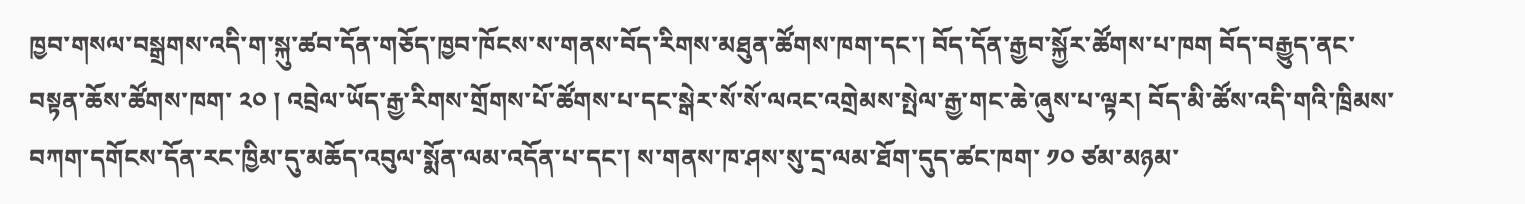ཁྱབ་གསལ་བསྒྲགས་འདི་ག་སྐུ་ཚབ་དོན་གཅོད་ཁྱབ་ཁོངས་ས་གནས་བོད་རིགས་མཐུན་ཚོགས་ཁག་དང་། བོད་དོན་རྒྱབ་སྐྱོར་ཚོགས་པ་ཁག བོད་བརྒྱུད་ནང་བསྟན་ཆོས་ཚོགས་ཁག་ ༢༠ ། འབྲེལ་ཡོད་རྒྱ་རིགས་གྲོགས་པོ་ཚོགས་པ་དང་སྒེར་སོ་སོ་ལའང་འགྲེམས་སྤེལ་རྒྱ་གང་ཆེ་ཞུས་པ་ལྟར། བོད་མི་ཚོས་འདི་གའི་ཁྲིམས་བཀག་དགོངས་དོན་རང་ཁྱིམ་དུ་མཆོད་འབུལ་སྨོན་ལམ་འདོན་པ་དང་། ས་གནས་ཁ་ཤས་སུ་དྲ་ལམ་ཐོག་དུད་ཚང་ཁག་ ༡༠ ཙམ་མཉམ་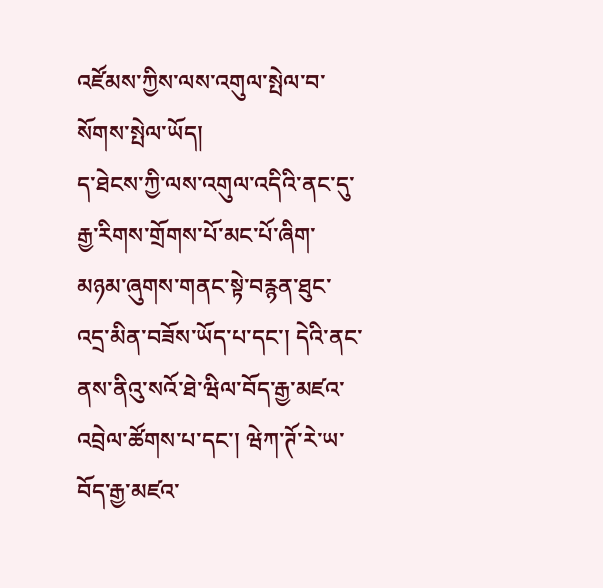འཛོམས་ཀྱིས་ལས་འགུལ་སྤེལ་བ་སོགས་སྤེལ་ཡོད།
ད་ཐེངས་ཀྱི་ལས་འགུལ་འདིའི་ནང་དུ་རྒྱ་རིགས་གྲོགས་པོ་མང་པོ་ཞིག་མཉམ་ཞུགས་གནང་སྟེ་བརྙན་ཐུང་འདྲ་མིན་བཟོས་ཡོད་པ་དང་། དེའི་ནང་ནས་ནིའུ་སའོ་ཐེ་ཝིལ་བོད་རྒྱ་མཛའ་འབྲེལ་ཚོགས་པ་དང་། ཝེཀ་ཊོ་རེ་ཡ་བོད་རྒྱ་མཛའ་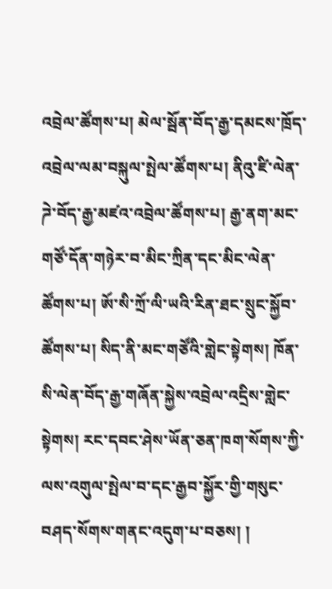འབྲེལ་ཚོགས་པ། མེལ་སྦོན་བོད་རྒྱ་དམངས་ཁྲོད་འབྲེལ་ལམ་བསྐུལ་སྤེལ་ཚོགས་པ། ནིའུ་ཛི་ལེན་ཌེ་བོད་རྒྱ་མཛའ་འབྲེལ་ཚོགས་པ། རྒྱ་ནག་མང་གཙོ་དོན་གཉེར་བ་མིང་ཀྲིན་དང་མིང་ལེན་ཚོགས་པ། ཨོ་སི་ཀྲོ་ལི་ཡའི་རིན་ཐང་སྲུང་སྐྱོབ་ཚོགས་པ། སིད་ནི་མང་གཙོའི་གླེང་སྟེགས། ཁོན་སི་ལེན་བོད་རྒྱ་གཞོན་སྐྱེས་འབྲེལ་འདྲིས་གླེང་སྟེགས། རང་དབང་ཤེས་ཡོན་ཅན་ཁག་སོགས་ཀྱི་ལས་འགུལ་སྤེལ་བ་དང་རྒྱབ་སྐྱོར་གྱི་གསུང་བཤད་སོགས་གནང་འདུག་པ་བཅས། །